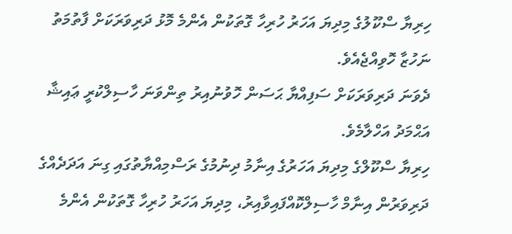ހިރިޔާ ސްކޫލުގެ މިދިޔަ އަހަރު ހުރިހާ ގޮތަކުން އެންމެ މޮޅު ދަރިވަރަކަށް ފާތުމަތު ނަހުޒާ ހޮވިއްޖެއެވެ.
ދެވަނަ ދަރިވަރަކަށް ސަފިއްޔާ ޙަސަން ހޮވުނުއިރު ތިންވަނަ ހާސިލްކުރީ ޢައިޝާ އަޙްމަދު އަހްލާމެވެ.
ހިރިޔާ ސްކޫލްގެ މިދިޔަ އަހަރުގެ އިނާމު ދިނުމުގެ ރަސްމިއްޔާތުގައި ގިނަ އަދަދެއްގެ ދަރިވަރުން އިނާމް ހާސިލްކޮއްފައިވާއިރު، މިދިޔަ އަހަރު ހުރިހާ ގޮތަކުން އެންމެ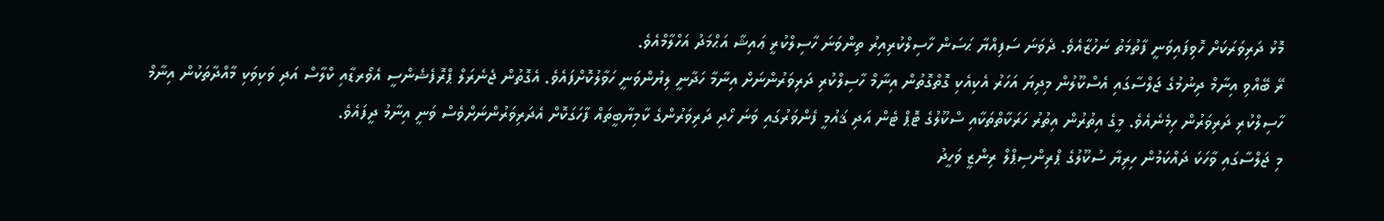މޮޅު ދަރިވަރަކަށް ހޮވިފައިވަނީ ފާތުމަތު ނަހުޒާއެވެ. ދެވަނަ ސަފިއްޔާ ޙަސަން ހާސިލްކުރިއިރު ތިންވަނަ ހާސިލްކުރީ ޢައިޝާ އަޙްމަދު އަހްލާމްއެވެ.
ރޭ ބޭއްވި އިނާމް ދިނުމުގެ ޖަލްސާގައި އެސްކޫލުން މިދިޔަ އަހަރު އެކިއެކި ގޮތްގޮތުން އިނާމް ހާސިލްކުރި ދަރިވަރުންނަށް އިނާމާ ހަދާނީ ލިޔުންވަނީ ހަވާލުކޮށްފައެވެ. އެގޮތުން ޖެނެރަލް ޕްރޮފެޝެންސީ އެވޯރޑާއި ކްލާސް އަދި ވަކިވަކި މާއްދާތަކުން އިނާމް ހާސިލްކުރި ދަރިވަރުން ހިމެނެއެވެ. މީގެ އިތުރުން އިތުރު ހަރަކާތްތަކާއި ސްކޫލުގެ ޓޮޕް ޓެން އަދި ޤައުމީ ފެންވަރުގައި ވަނަ ހޯދި ދަރިވަރުންގެ ކާމިޔާބީތައް ފާހަގަކޮށް އެދަރިވަރުންނަށްވެސް ވަނީ އިނާމު ދީފައެވެ.
މި ޖަލްސާގައި ވާހަކަ ދައްކަމުން ހިރިޔާ ސުކޫލުގެ ޕްރިންސިޕްލް ރިންޒީ ވަހީދު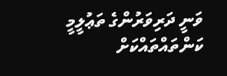ވަނީ ދަރިވަރުންގެ ތަޢުލީމީ ކަންތައްތައްކަށް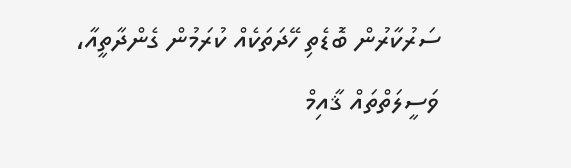ސަރުކާރުން ބޮޑެތި ހޭދަތަކެއް ކުރަމުން ގެންދާތީއާ، ވަސީލަތްތައް ޤާއިމް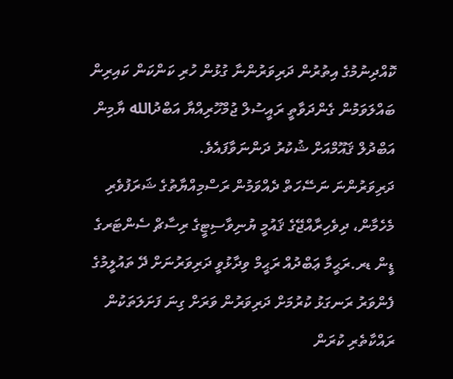ކޮއްދިނުމުގެ އިތުރުން ދަރިވަރުންނާ ގުޅުން ހުރި ކަންކަން ކައިރިން ބައްލަވަމުން ގެންދަވާތީ ރައީސުލް ޖުމްހޫރިއްޔާ އަބްދުالله ޔާމިން އަބްދުލް ޤައޫމްއަށް ޝުކުރު ދަންނަވާފައެވެ.
ދަރިވަރުންނަ ނަސޭހަތް ދެއްވަމުން ރަސްމިއްޔާތުގެ ޝަރަފުވެރި މެހެމާން، ދިވެހިރާއްޖޭގެ ޤައުމީ ޔުނިވާސިޓީގެ ރިސާޗް ސެންޓަރގެ ޑީން ޑރ.ރަޙީމާ ޢަބްދުއް ރަޙީމް ވިދާޅުވީ ދަރިވަރުނަށް ދޭ ތައުލީމުގެ ފެންވަރު ރަނގަޅު ކުރުމަށް ދަރިވަރުން ވަރަށް ގިނަ ފަށަލަތަކުން ރައްކާތެރި ކުރަން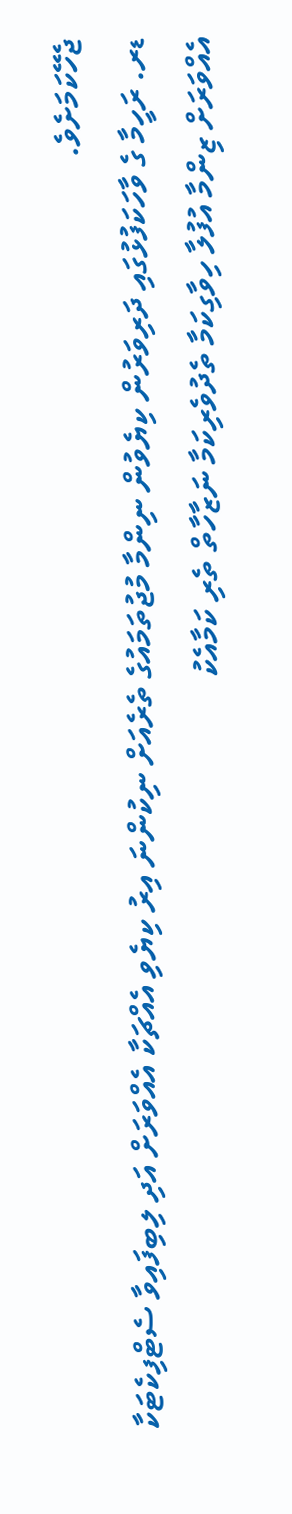ޖެހޭކަމަށެވެ.
ޑރ. ރަހީމާ ގެ ވާހަކަފުޅުގައި ދަރިވަރުން ކިޔެވުން ނިންމާ މުޖުތަމައުގެ ތެރެއަށް ނިކުންނަ އިރު ކިޔެވި އެއްޗަކާ އެއްވަރަށް އަދި ލިބިފައިވާ ސެޓްފިކެޓަކާ އެއްވަރަށް ޒިންމާ އުފުލާ ހިވާގިކަމާ ތެދުވެރިކަމާ ނަޒާހާތް ތެރި ކަމާއެކު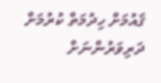ޤައުމަށް ހިދުމަތް ކުރުމަށް ދަރިވަރުންނަށް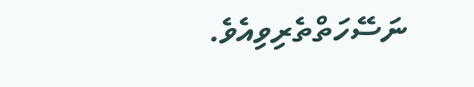ނަސޭހަތްތެރިވިއެވެ.